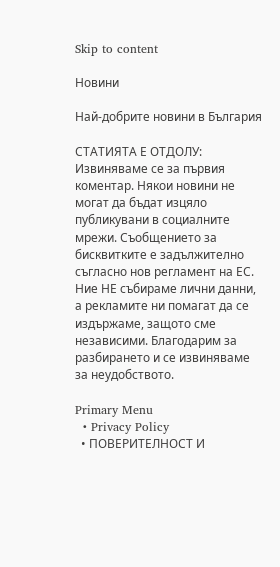Skip to content

Новини

Най-добрите новини в България

СТАТИЯТА Е ОТДОЛУ: Извиняваме се за първия коментар. Някои новини не могат да бъдат изцяло публикувани в социалните мрежи. Съобщението за бисквитките е задължително съгласно нов регламент на ЕС. Ние НЕ събираме лични данни, а рекламите ни помагат да се издържаме, защото сме независими. Благодарим за разбирането и се извиняваме за неудобството.

Primary Menu
  • Privacy Policy
  • ПОВЕРИТЕЛНОСТ И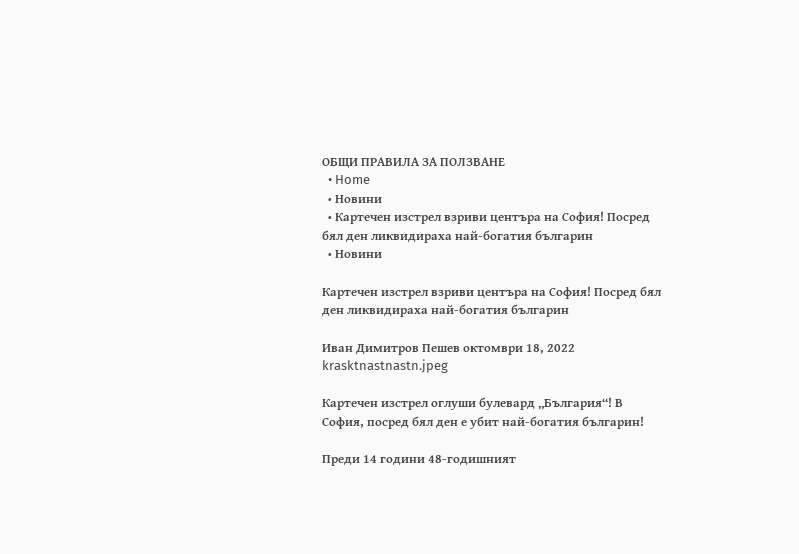ОБЩИ ПРАВИЛА ЗА ПОЛЗВАНЕ
  • Home
  • Новини
  • Картечен изстрел взриви центъра на София! Посред бял ден ликвидираха най-богатия българин
  • Новини

Картечен изстрел взриви центъра на София! Посред бял ден ликвидираха най-богатия българин

Иван Димитров Пешев октомври 18, 2022
krasktnastnastn.jpeg

Картечен изстрел оглуши булевард „България“! В София, посред бял ден е убит най-богатия българин!

Преди 14 години 48-годишният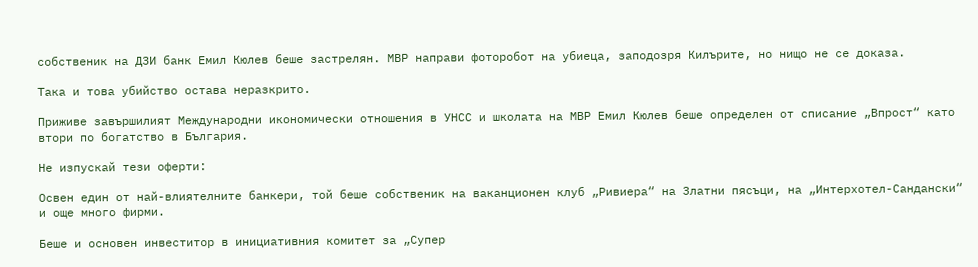собственик на ДЗИ банк Емил Кюлев беше застрелян. МВР направи фоторобот на убиеца, заподозря Килърите, но нищо не се доказа.

Така и това убийство остава неразкрито.

Приживе завършилият Международни икономически отношения в УНСС и школата на МВР Емил Кюлев беше определен от списание „Впрост“ като втори по богатство в България.

Не изпускай тези оферти:

Освен един от най-влиятелните банкери, той беше собственик на ваканционен клуб „Ривиера“ на Златни пясъци, на „Интерхотел-Сандански“ и още много фирми.

Беше и основен инвеститор в инициативния комитет за „Супер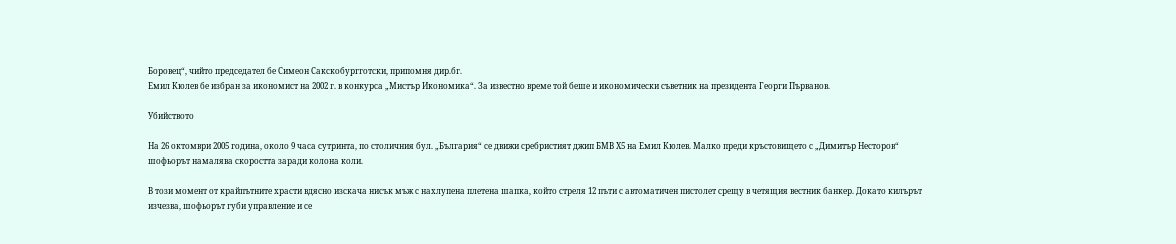Боровец“, чийто председател бе Симеон Сакскобургготски, припомня дир.бг.
Емил Кюлев бе избран за икономист на 2002 г. в конкурса „Мистър Икономика“. За известно време той беше и икономически съветник на президента Георги Първанов.

Убийството

На 26 октомври 2005 година, около 9 часа сутринта, по столичния бул. „България“ се движи сребристият джип БМВ Х5 на Емил Кюлев. Малко преди кръстовището с „Димитър Несторов“ шофьорът намалява скоростта заради колона коли.

В този момент от крайпътните храсти вдясно изскача нисък мъж с нахлупена плетена шапка, който стреля 12 пъти с автоматичен пистолет срещу в четящия вестник банкер. Докато килърът изчезва, шофьорът губи управление и се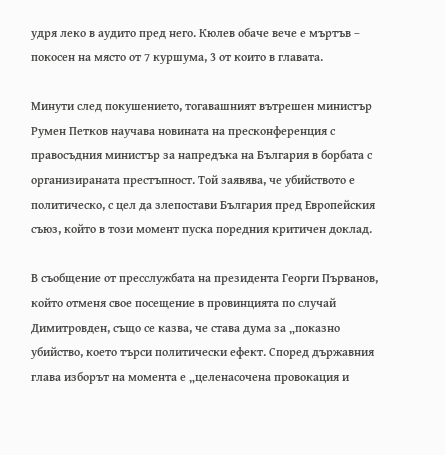удря леко в аудито пред него. Кюлев обаче вече е мъртъв – покосен на място от 7 куршума, 3 от които в главата.

Минути след покушението, тогавашният вътрешен министър Румен Петков научава новината на пресконференция с правосъдния министър за напредъка на България в борбата с организираната престъпност. Той заявява, че убийството е политическо, с цел да злепостави България пред Европейския съюз, който в този момент пуска поредния критичен доклад.

В съобщение от пресслужбата на президента Георги Първанов, който отменя свое посещение в провинцията по случай Димитровден, също се казва, че става дума за „показно убийство, което търси политически ефект. Според държавния глава изборът на момента е „целенасочена провокация и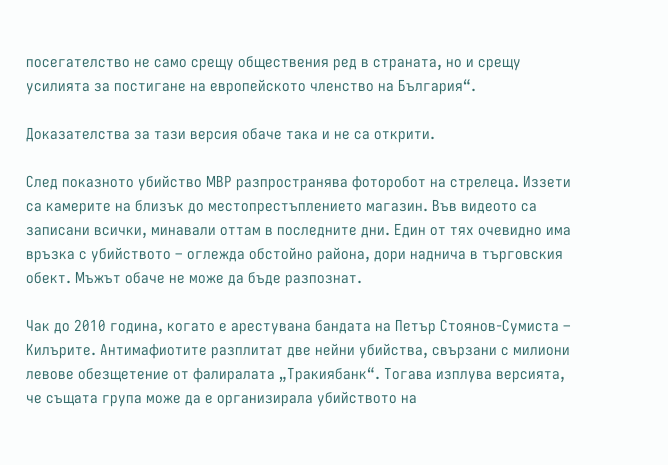посегателство не само срещу обществения ред в страната, но и срещу усилията за постигане на европейското членство на България“.

Доказателства за тази версия обаче така и не са открити.

След показното убийство МВР разпространява фоторобот на стрелеца. Иззети са камерите на близък до местопрестъплението магазин. Във видеото са записани всички, минавали оттам в последните дни. Един от тях очевидно има връзка с убийството – оглежда обстойно района, дори наднича в търговския обект. Мъжът обаче не може да бъде разпознат.

Чак до 2010 година, когато е арестувана бандата на Петър Стоянов-Сумиста – Килърите. Антимафиотите разплитат две нейни убийства, свързани с милиони левове обезщетение от фалиралата „Тракиябанк“. Тогава изплува версията, че същата група може да е организирала убийството на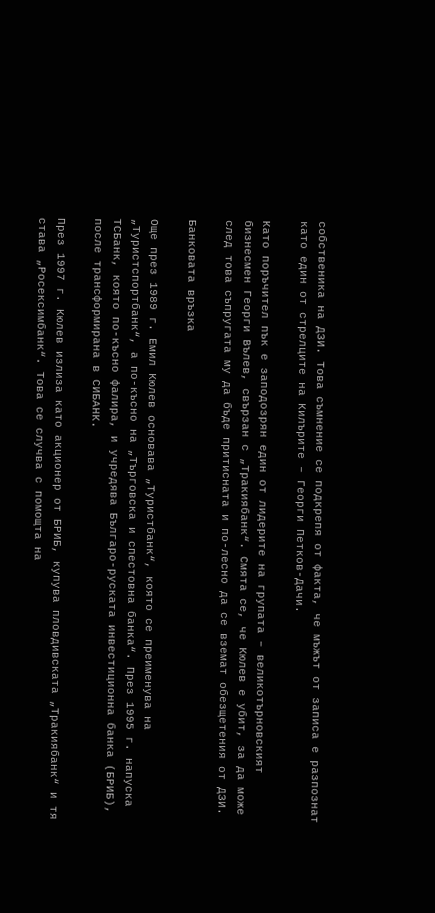собственика на ДЗИ. Това съмнение се подкрепя от факта, че мъжът от записа е разпознат като един от стрелците на Килърите – Георги Петков-Дачи.

Като поръчител пък е заподозрян един от лидерите на групата – великотърновският бизнесмен Георги Вълев, свързан с „Тракиябанк“. Смята се, че Кюлев е убит, за да може след това съпругата му да бъде притисната и по-лесно да се вземат обезщетения от ДЗИ.

Банковата връзка

Още през 1989 г. Емил Кюлев основава „Туристбанк“, която се преименува на „Туристспортбанк“, а по-късно на „Търговска и спестовна банка“. През 1995 г. напуска ТСБанк, която по-късно фалира, и учредява Българо-руската инвестиционна банка (БРИБ), после трансформирана в СИБАНК.

През 1997 г. Кюлев излиза като акционер от БРИБ, купува пловдивската „Тракиябанк“ и тя става „Росексимбанк“. Това се случва с помощта на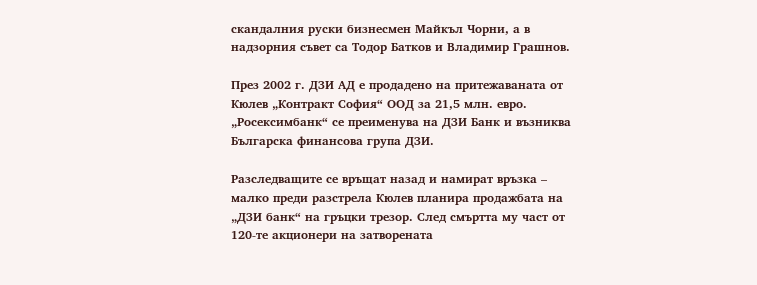скандалния руски бизнесмен Майкъл Чорни, а в надзорния съвет са Тодор Батков и Владимир Грашнов.

През 2002 г. ДЗИ АД е продадено на притежаваната от Кюлев „Контракт София“ ООД за 21,5 млн. евро. „Росексимбанк“ се преименува на ДЗИ Банк и възниква Българска финансова група ДЗИ.

Разследващите се връщат назад и намират връзка – малко преди разстрела Кюлев планира продажбата на „ДЗИ банк“ на гръцки трезор. След смъртта му част от 120-те акционери на затворената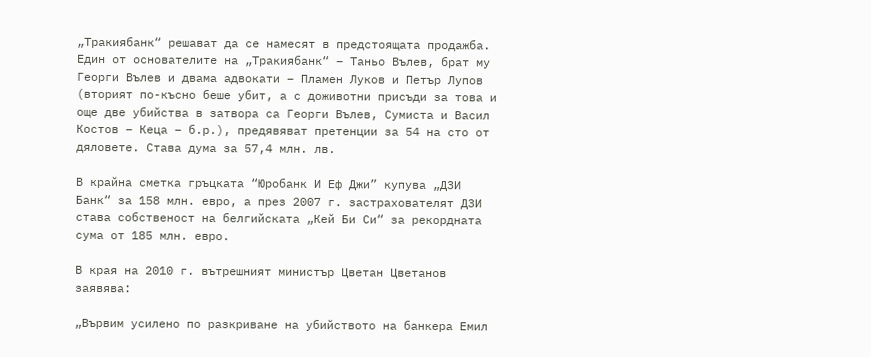„Тракиябанк“ решават да се намесят в предстоящата продажба. Един от основателите на „Тракиябанк“ – Таньо Вълев, брат му Георги Вълев и двама адвокати – Пламен Луков и Петър Лупов (вторият по-късно беше убит, а с доживотни присъди за това и още две убийства в затвора са Георги Вълев, Сумиста и Васил Костов – Кеца – б.р.), предявяват претенции за 54 на сто от дяловете. Става дума за 57,4 млн. лв.

В крайна сметка гръцката “Юробанк И Еф Джи” купува „ДЗИ Банк“ за 158 млн. евро, а през 2007 г. застрахователят ДЗИ става собственост на белгийската „Кей Би Си“ за рекордната сума от 185 млн. евро.

В края на 2010 г. вътрешният министър Цветан Цветанов заявява:

„Вървим усилено по разкриване на убийството на банкера Емил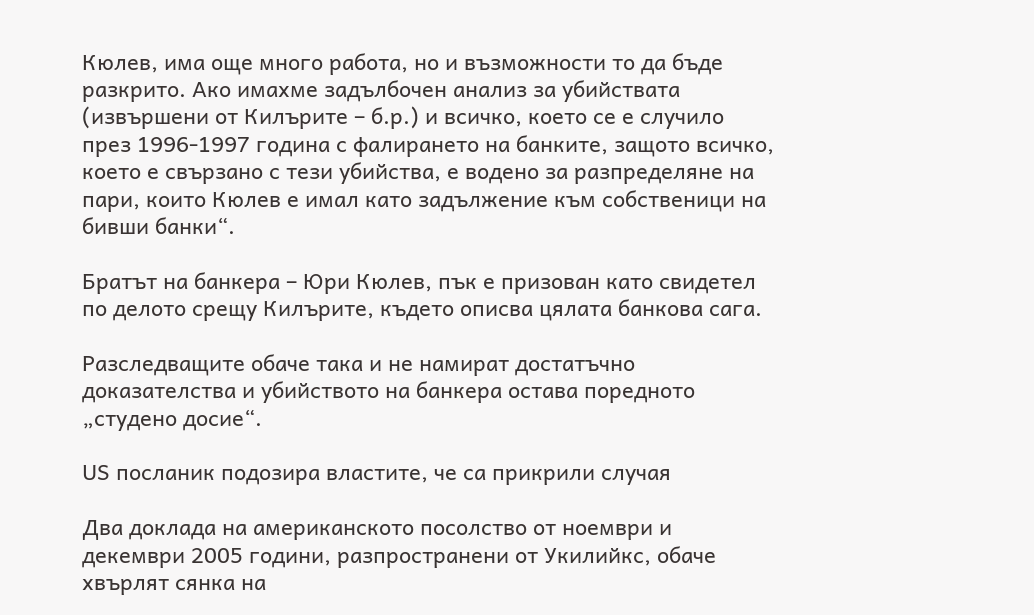Кюлев, има още много работа, но и възможности то да бъде разкрито. Ако имахме задълбочен анализ за убийствата (извършени от Килърите – б.р.) и всичко, което се е случило през 1996-1997 година с фалирането на банките, защото всичко, което е свързано с тези убийства, е водено за разпределяне на пари, които Кюлев е имал като задължение към собственици на бивши банки“.

Братът на банкера – Юри Кюлев, пък е призован като свидетел по делото срещу Килърите, където описва цялата банкова сага.

Разследващите обаче така и не намират достатъчно доказателства и убийството на банкера остава поредното „студено досие“.

US посланик подозира властите, че са прикрили случая

Два доклада на американското посолство от ноември и декември 2005 години, разпространени от Укилийкс, обаче хвърлят сянка на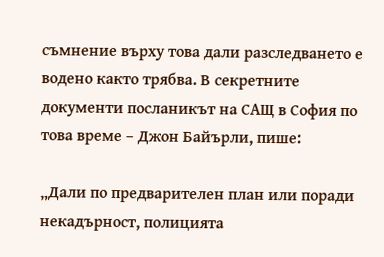съмнение върху това дали разследването е водено както трябва. В секретните документи посланикът на САЩ в София по това време – Джон Байърли, пише:

„Дали по предварителен план или поради некадърност, полицията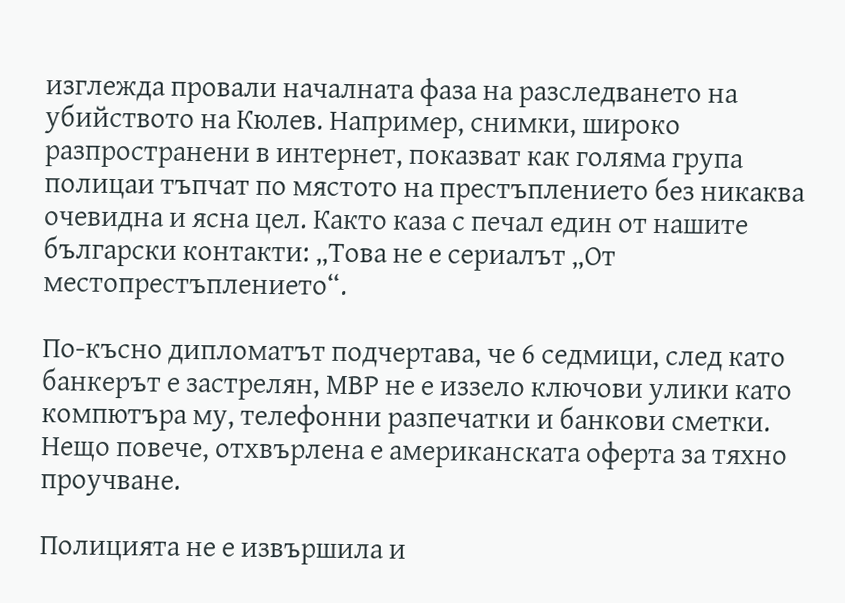изглежда провали началната фаза на разследването на убийството на Кюлев. Например, снимки, широко разпространени в интернет, показват как голяма група полицаи тъпчат по мястото на престъплението без никаква очевидна и ясна цел. Както каза с печал един от нашите български контакти: „Това не е сериалът „От местопрестъплението“.

По-късно дипломатът подчертава, че 6 седмици, след като банкерът е застрелян, МВР не е иззело ключови улики като компютъра му, телефонни разпечатки и банкови сметки. Нещо повече, отхвърлена е американската оферта за тяхно проучване.

Полицията не е извършила и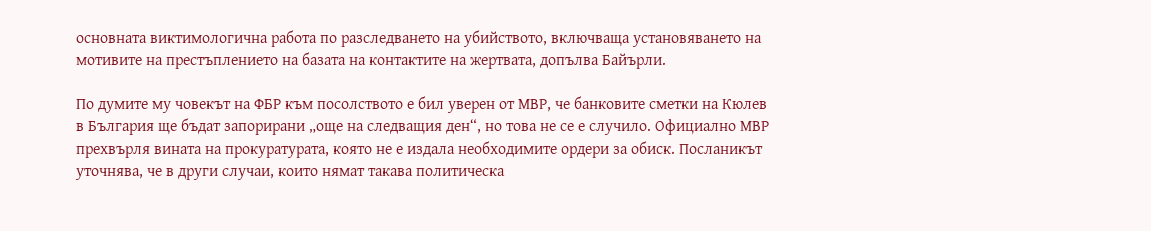основната виктимологична работа по разследването на убийството, включваща установяването на мотивите на престъплението на базата на контактите на жертвата, допълва Байърли.

По думите му човекът на ФБР към посолството е бил уверен от МВР, че банковите сметки на Кюлев в България ще бъдат запорирани „още на следващия ден“, но това не се е случило. Официално МВР прехвърля вината на прокуратурата, която не е издала необходимите ордери за обиск. Посланикът уточнява, че в други случаи, които нямат такава политическа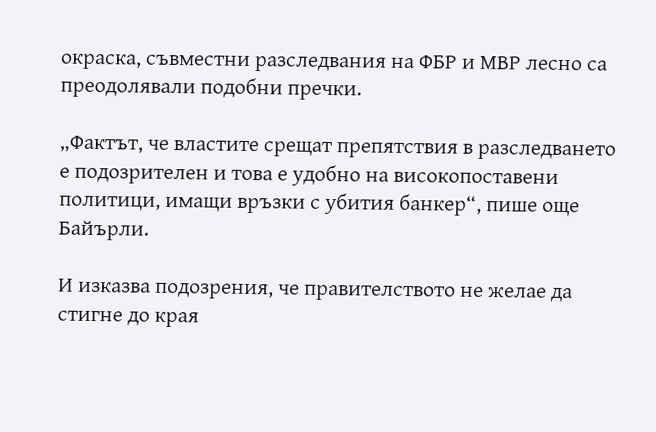окраска, съвместни разследвания на ФБР и МВР лесно са преодолявали подобни пречки.

„Фактът, че властите срещат препятствия в разследването е подозрителен и това е удобно на високопоставени политици, имащи връзки с убития банкер“, пише още Байърли.

И изказва подозрения, че правителството не желае да стигне до края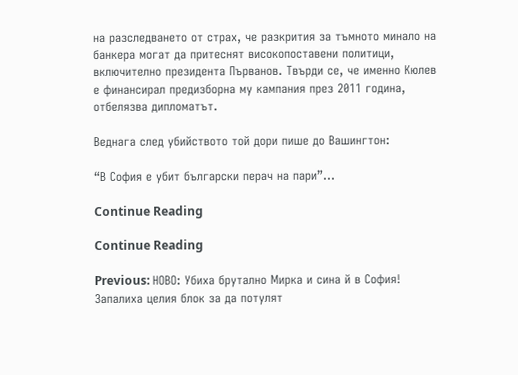на разследването от страх, че разкрития за тъмното минало на банкера могат да притеснят високопоставени политици, включително президента Първанов. Твърди се, че именно Кюлев е финансирал предизборна му кампания през 2011 година, отбелязва дипломатът.

Веднага след убийството той дори пише до Вашингтон:

“В София е убит български перач на пари”…

Continue Reading

Continue Reading

Previous: НОВО: Убиха брутално Мирка и сина й в София! Запалиха целия блок за да потулят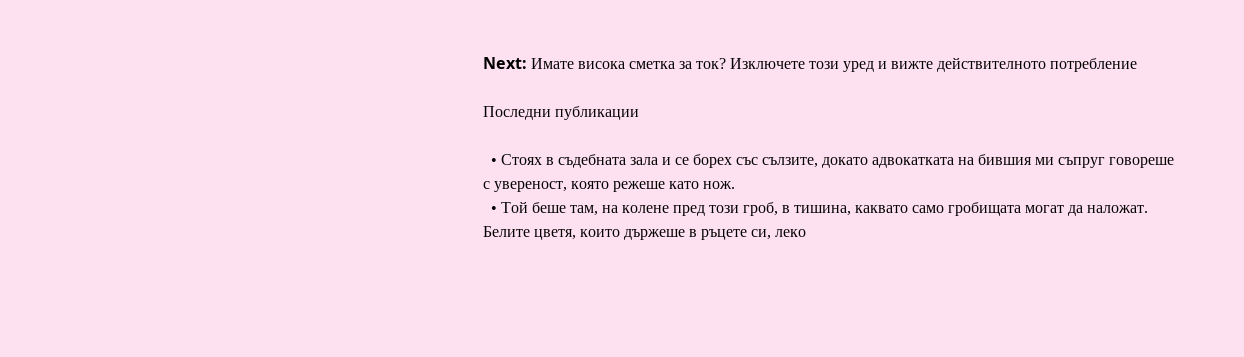Next: Имате висока сметка за ток? Изключете този уред и вижте действителното потребление

Последни публикации

  • Стоях в съдебната зала и се борех със сълзите, докато адвокатката на бившия ми съпруг говореше с увереност, която режеше като нож.
  • Той беше там, на колене пред този гроб, в тишина, каквато само гробищата могат да наложат. Белите цветя, които държеше в ръцете си, леко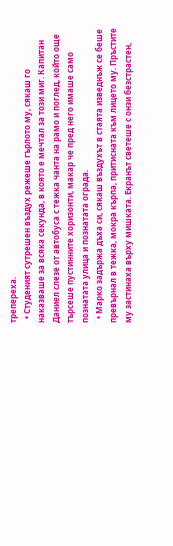трепереха.
  • Студеният сутрешен въздух режеше гърлото му, сякаш го наказваше за всяка секунда, в която е мечтал за този миг. Капитан Даниел слезе от автобуса с тежка чанта на рамо и поглед, който още търсеше пустинните хоризонти, макар че пред него имаше само познатата улица и познатата ограда.
  • Марко задържа дъха си, сякаш въздухът в стаята изведнъж се беше превърнал в тежка, мокра кърпа, притисната към лицето му. Пръстите му застинаха върху мишката. Екранът светеше с онзи безстрастен,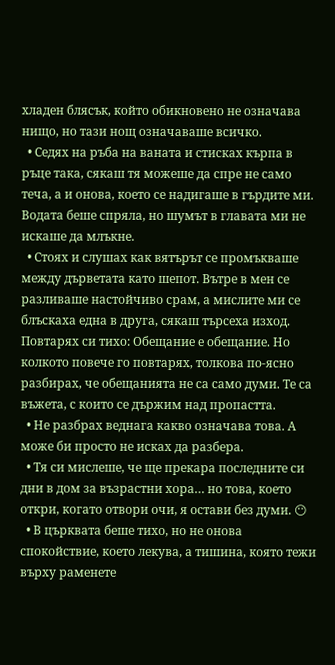хладен блясък, който обикновено не означава нищо, но тази нощ означаваше всичко.
  • Седях на ръба на ваната и стисках кърпа в ръце така, сякаш тя можеше да спре не само теча, а и онова, което се надигаше в гърдите ми. Водата беше спряла, но шумът в главата ми не искаше да млъкне.
  • Стоях и слушах как вятърът се промъкваше между дърветата като шепот. Вътре в мен се разливаше настойчиво срам, а мислите ми се блъскаха една в друга, сякаш търсеха изход. Повтарях си тихо: Обещание е обещание. Но колкото повече го повтарях, толкова по-ясно разбирах, че обещанията не са само думи. Те са въжета, с които се държим над пропастта.
  • Не разбрах веднага какво означава това. А може би просто не исках да разбера.
  • Тя си мислеше, че ще прекара последните си дни в дом за възрастни хора… но това, което откри, когато отвори очи, я остави без думи. 😶
  • В църквата беше тихо, но не онова спокойствие, което лекува, а тишина, която тежи върху раменете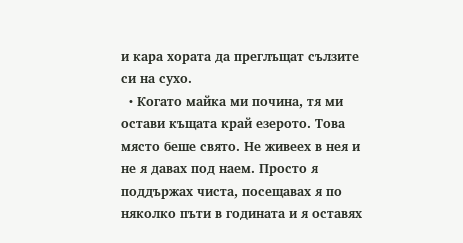и кара хората да преглъщат сълзите си на сухо.
  • Когато майка ми почина, тя ми остави къщата край езерото. Това място беше свято. Не живеех в нея и не я давах под наем. Просто я поддържах чиста, посещавах я по няколко пъти в годината и я оставях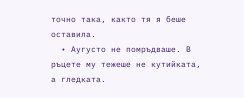точно така, както тя я беше оставила.
  • Аугусто не помръдваше. В ръцете му тежеше не кутийката, а гледката.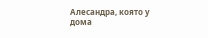Алесандра, която у дома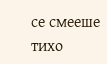се смееше тихо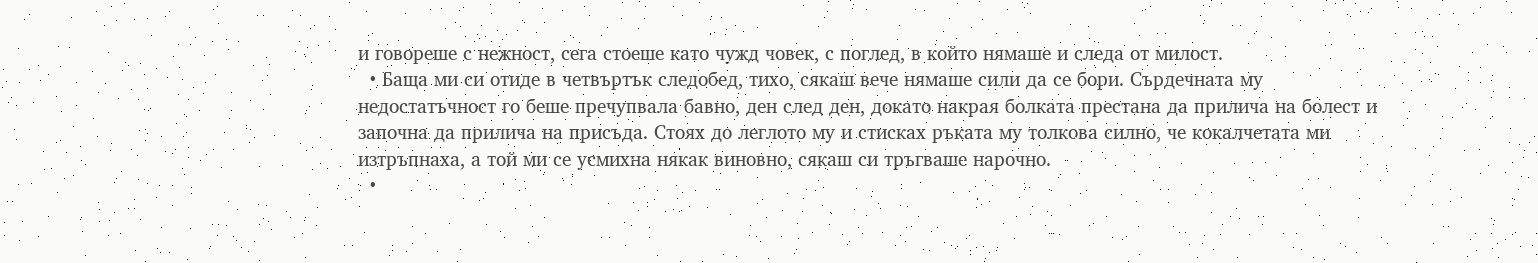и говореше с нежност, сега стоеше като чужд човек, с поглед, в който нямаше и следа от милост.
  • Баща ми си отиде в четвъртък следобед, тихо, сякаш вече нямаше сили да се бори. Сърдечната му недостатъчност го беше пречупвала бавно, ден след ден, докато накрая болката престана да прилича на болест и започна да прилича на присъда. Стоях до леглото му и стисках ръката му толкова силно, че кокалчетата ми изтръпнаха, а той ми се усмихна някак виновно, сякаш си тръгваше нарочно.
  •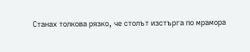Станах толкова рязко, че столът изстърга по мрамора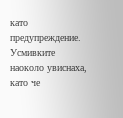като предупреждение. Усмивките наоколо увиснаха, като че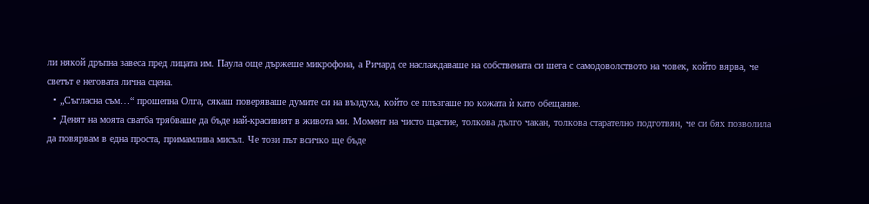ли някой дръпна завеса пред лицата им. Паула още държеше микрофона, а Ричард се наслаждаваше на собствената си шега с самодоволството на човек, който вярва, че светът е неговата лична сцена.
  • „Съгласна съм…“ прошепна Олга, сякаш поверяваше думите си на въздуха, който се плъзгаше по кожата ѝ като обещание.
  • Денят на моята сватба трябваше да бъде най-красивият в живота ми. Момент на чисто щастие, толкова дълго чакан, толкова старателно подготвян, че си бях позволила да повярвам в една проста, примамлива мисъл. Че този път всичко ще бъде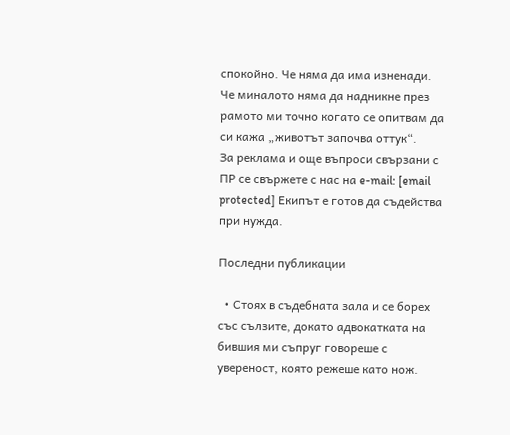спокойно. Че няма да има изненади. Че миналото няма да надникне през рамото ми точно когато се опитвам да си кажа „животът започва оттук“.
За реклама и още въпроси свързани с ПР се свържете с нас на e-mail: [email protected] Екипът е готов да съдейства при нужда.

Последни публикации

  • Стоях в съдебната зала и се борех със сълзите, докато адвокатката на бившия ми съпруг говореше с увереност, която режеше като нож.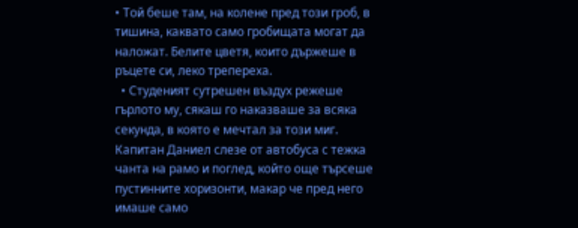• Той беше там, на колене пред този гроб, в тишина, каквато само гробищата могат да наложат. Белите цветя, които държеше в ръцете си, леко трепереха.
  • Студеният сутрешен въздух режеше гърлото му, сякаш го наказваше за всяка секунда, в която е мечтал за този миг. Капитан Даниел слезе от автобуса с тежка чанта на рамо и поглед, който още търсеше пустинните хоризонти, макар че пред него имаше само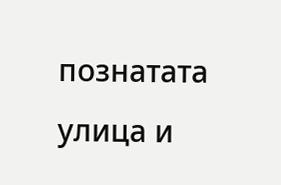познатата улица и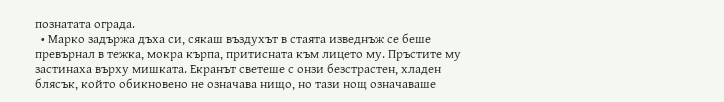познатата ограда.
  • Марко задържа дъха си, сякаш въздухът в стаята изведнъж се беше превърнал в тежка, мокра кърпа, притисната към лицето му. Пръстите му застинаха върху мишката. Екранът светеше с онзи безстрастен, хладен блясък, който обикновено не означава нищо, но тази нощ означаваше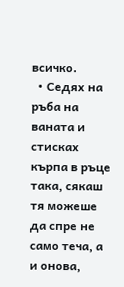всичко.
  • Седях на ръба на ваната и стисках кърпа в ръце така, сякаш тя можеше да спре не само теча, а и онова,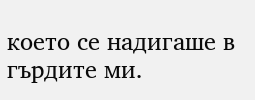което се надигаше в гърдите ми.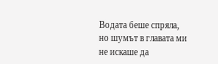Водата беше спряла, но шумът в главата ми не искаше да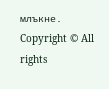млъкне.
Copyright © All rights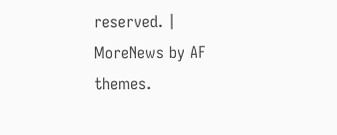reserved. | MoreNews by AF themes.